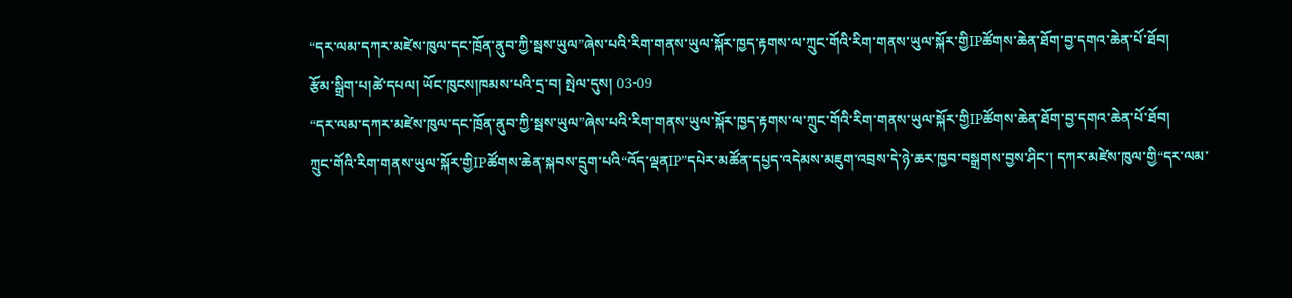“དར་ལམ་དཀར་མཛེས་ཁུལ་དང་ཁྲོན་ནུབ་ཀྱི་སྦས་ཡུལ”ཞེས་པའི་རིག་གནས་ཡུལ་སྐོར་ཁྱད་རྟགས་ལ་ཀྲུང་གོའི་རིག་གནས་ཡུལ་སྐོར་གྱིIPཚོགས་ཆེན་ཐོག་བྱ་དགའ་ཆེན་པོ་ཐོབ།
རྩོམ་སྒྲིག་པ།ཚེ་དཔལ། ཡོང་ཁུངས།ཁམས་པའི་དྲ་བ། སྤེལ་དུས། 03-09
“དར་ལམ་དཀར་མཛེས་ཁུལ་དང་ཁྲོན་ནུབ་ཀྱི་སྦས་ཡུལ”ཞེས་པའི་རིག་གནས་ཡུལ་སྐོར་ཁྱད་རྟགས་ལ་ཀྲུང་གོའི་རིག་གནས་ཡུལ་སྐོར་གྱིIPཚོགས་ཆེན་ཐོག་བྱ་དགའ་ཆེན་པོ་ཐོབ།
ཀྲུང་གོའི་རིག་གནས་ཡུལ་སྐོར་གྱིIPཚོགས་ཆེན་སྐབས་དྲུག་པའི“འོད་ལྡནIP”དཔེར་མཚོན་དཔྱད་འདེམས་མཇུག་འབྲས་དེ་ཉེ་ཆར་ཁྱབ་བསྒྲགས་བྱས་ཤིང་། དཀར་མཛེས་ཁུལ་གྱི“དར་ལམ་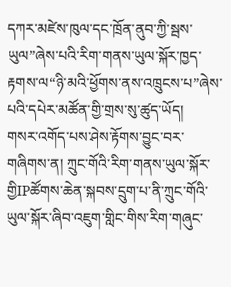དཀར་མཛེས་ཁུལ་དང་ཁྲོན་ནུབ་ཀྱི་སྦས་ཡུལ”ཞེས་པའི་རིག་གནས་ཡུལ་སྐོར་ཁྱད་རྟགས་ལ“ཉི་མའི་ཕྱོགས་ནས་འཁྲུངས་པ”ཞེས་པའི་དཔེར་མཚོན་གྱི་གྲས་སུ་ཚུད་ཡོད།
གསར་འགོད་པས་ཤེས་རྟོགས་བྱུང་བར་གཞིགས་ན། ཀྲུང་གོའི་རིག་གནས་ཡུལ་སྐོར་གྱིIPཚོགས་ཆེན་སྐབས་དྲུག་པ་ནི་ཀྲུང་གོའི་ཡུལ་སྐོར་ཞིབ་འཇུག་གླིང་གིས་རིག་གཞུང་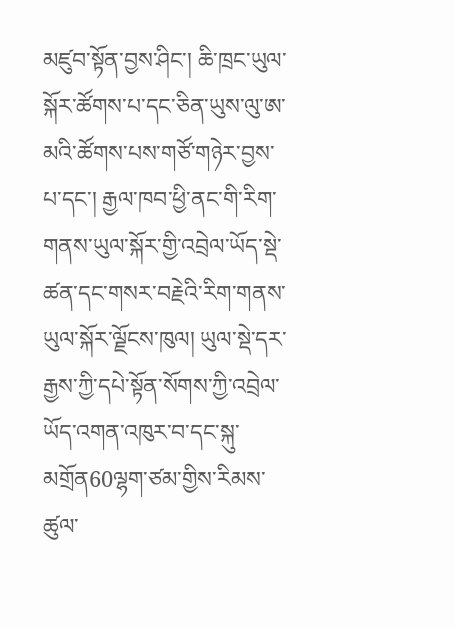མཛུབ་སྟོན་བྱས་ཤིང་། ཆི་ཁྲང་ཡུལ་སྐོར་ཚོགས་པ་དང་ཅིན་ཡུས་ལུ་ཨ་མའི་ཚོགས་པས་གཙོ་གཉེར་བྱས་པ་དང་། རྒྱལ་ཁབ་ཕྱི་ནང་གི་རིག་གནས་ཡུལ་སྐོར་གྱི་འབྲེལ་ཡོད་སྡེ་ཚན་དང་གསར་བརྗེའི་རིག་གནས་ཡུལ་སྐོར་ལྗོངས་ཁུལ། ཡུལ་སྡེ་དར་རྒྱས་ཀྱི་དཔེ་སྟོན་སོགས་ཀྱི་འབྲེལ་ཡོད་འགན་འཁུར་བ་དང་སྐུ་མགྲོན60ལྷག་ཙམ་གྱིས་རིམས་ཚུལ་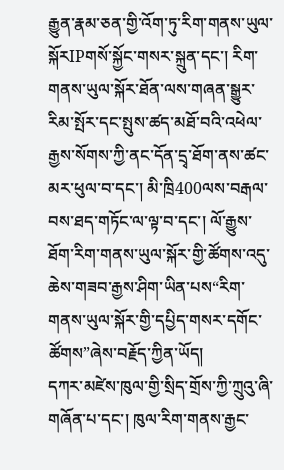རྒྱུན་རྣམ་ཅན་གྱི་འོག་ཏུ་རིག་གནས་ཡུལ་སྐོརIPགསོ་སྐྱོང་གསར་སྐྲུན་དང་། རིག་གནས་ཡུལ་སྐོར་ཐོན་ལས་གཞན་སྒྱུར་རིམ་སྤོར་དང་སྤུས་ཚད་མཐོ་བའི་འཕེལ་རྒྱས་སོགས་ཀྱི་ནང་དོན་དྲྭ་ཐོག་ནས་ཚང་མར་ཕུལ་བ་དང་། མི་ཁྲི400ལས་བརྒལ་བས་ཐད་གཏོང་ལ་ལྟ་བ་དང་། ལོ་རྒྱུས་ཐོག་རིག་གནས་ཡུལ་སྐོར་གྱི་ཚོགས་འདུ་ཆེས་གཟབ་རྒྱས་ཤིག་ཡིན་པས“རིག་གནས་ཡུལ་སྐོར་གྱི་དཔྱིད་གསར་དགོང་ཚོགས”ཞེས་བརྗོད་ཀྱིན་ཡོད།
དཀར་མཛེས་ཁུལ་གྱི་སྲིད་གྲོས་ཀྱི་ཀྲུའུ་ཞི་གཞོན་པ་དང་། ཁུལ་རིག་གནས་རྒྱང་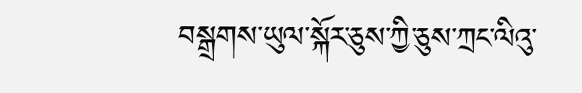བསྒྲགས་ཡུལ་སྐོར་ཅུས་ཀྱི་ཅུས་ཀྲང་ལིའུ་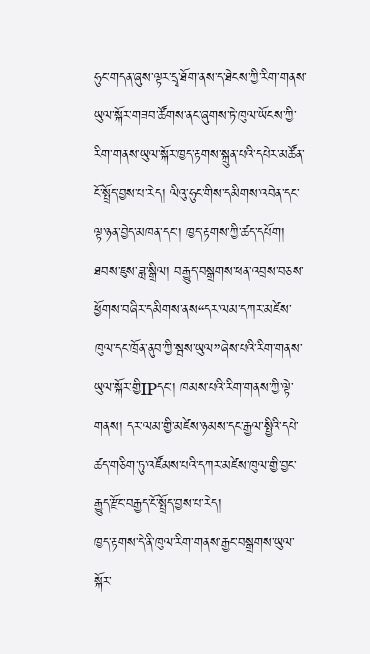ཧུང་གདན་ཞུས་ལྟར་དྲྭ་ཐོག་ནས་ད་ཐེངས་ཀྱི་རིག་གནས་ཡུལ་སྐོར་གཟབ་ཚོགས་ནང་ཞུགས་ཏེ་ཁུལ་ཡོངས་ཀྱི་རིག་གནས་ཡུལ་སྐོར་ཁྱད་རྟགས་སྐྲུན་པའི་དཔེར་མཚོན་ངོ་སྤྲོད་བྱས་པ་རེད། ལིའུ་ཧུང་གིས་དམིགས་འབེན་དང་ལྟ་ཉན་བྱེད་མཁན་དང་། ཁྱད་རྟགས་ཀྱི་ཚད་དཔོག། ཐབས་ཇུས་ཟླ་སྒྲིལ། བརྒྱུད་བསྒྲགས་ཕན་འབྲས་བཅས་ཕྱོགས་བཞིར་དམིགས་ནས“དར་ལམ་དཀར་མཛེས་ཁུལ་དང་ཁྲོན་ནུབ་ཀྱི་སྦས་ཡུལ”ཞེས་པའི་རིག་གནས་ཡུལ་སྐོར་གྱིIPདང་། ཁམས་པའི་རིག་གནས་ཀྱི་ལྟེ་གནས། དར་ལམ་གྱི་མཛེས་ཉམས་དང་རྒྱལ་སྤྱིའི་དཔེ་ཚད་གཅིག་ཏུ་འཛོམས་པའི་དཀར་མཛེས་ཁུལ་གྱི་བྱང་རྒྱུད་རྫོང་བརྒྱད་ངོ་སྤྲོད་བྱས་པ་རེད།
ཁྱད་རྟགས་དེ་ནི་ཁུལ་རིག་གནས་རྒྱང་བསྒྲགས་ཡུལ་སྐོར་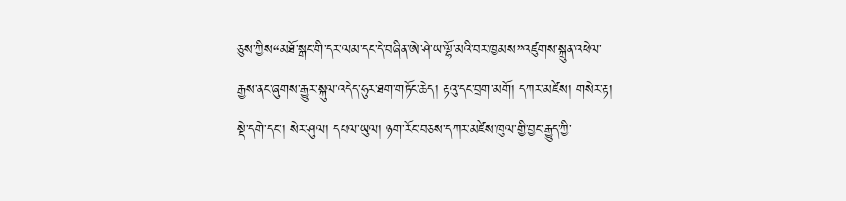ཅུས་ཀྱིས“མཐོ་སྒང་གི་དར་ལམ་དང་དེ་བཞིན་ཨེ་ཤེ་ཡ་ལྷོ་མའི་བར་ཁྱམས”འཛུགས་སྐྲུན་འཕེལ་རྒྱས་ནང་ཞུགས་རྒྱུར་སྐུལ་འདེད་ཧུར་ཐག་གཏོང་ཆེད། རྟའུ་དང་བྲག་མགོ། དཀར་མཛེས། གསེར་རྟ། སྡེ་དགེ་དང་། སེར་ཤུལ། དཔལ་ཡུལ། ཉག་རོང་བཅས་དཀར་མཛེས་ཁུལ་གྱི་བྱང་རྒྱུད་ཀྱི་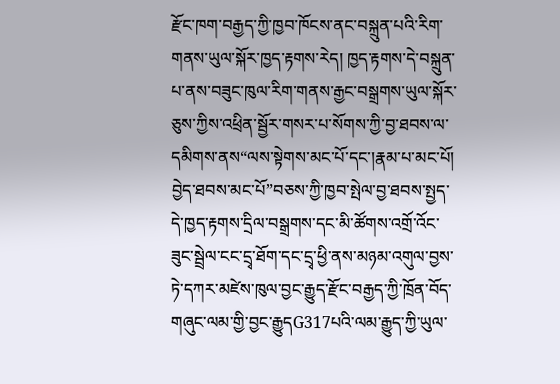རྫོང་ཁག་བརྒྱད་ཀྱི་ཁྱབ་ཁོངས་ནང་བསྐྲུན་པའི་རིག་གནས་ཡུལ་སྐོར་ཁྱད་རྟགས་རེད། ཁྱད་རྟགས་དེ་བསྐྲུན་པ་ནས་བཟུང་ཁུལ་རིག་གནས་རྒྱང་བསྒྲགས་ཡུལ་སྐོར་ཅུས་ཀྱིས་འཕྲིན་སྦྱོར་གསར་པ་སོགས་ཀྱི་བྱ་ཐབས་ལ་དམིགས་ནས“ལས་སྟེགས་མང་པོ་དང་།རྣམ་པ་མང་པོ། བྱེད་ཐབས་མང་པོ”བཅས་ཀྱི་ཁྱབ་སྤེལ་བྱ་ཐབས་སྤྱད་དེ་ཁྱད་རྟགས་དྲིལ་བསྒྲགས་དང་མི་ཚོགས་འགྲོ་འོང་ཟུང་སྦྲེལ་ངང་དྲྭ་ཐོག་དང་དྲྭ་ཕྱི་ནས་མཉམ་འགུལ་བྱས་ཏེ་དཀར་མཛེས་ཁུལ་བྱང་རྒྱུད་རྫོང་བརྒྱད་ཀྱི་ཁྲོན་བོད་གཞུང་ལམ་གྱི་བྱང་རྒྱུདG317པའི་ལམ་རྒྱུད་ཀྱི་ཡུལ་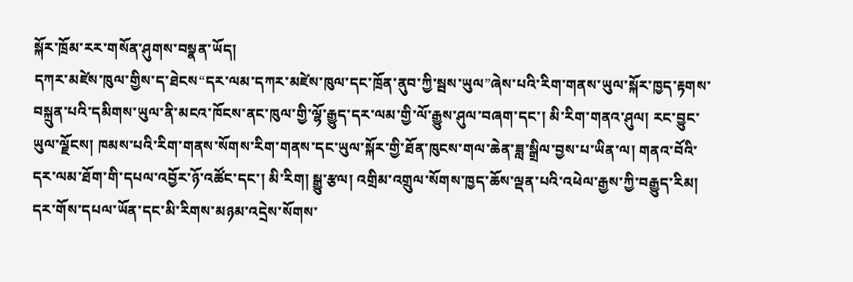སྐོར་ཁྲོམ་རར་གསོན་ཤུགས་བསྣན་ཡོད།
དཀར་མཛེས་ཁུལ་གྱིས་ད་ཐེངས“དར་ལམ་དཀར་མཛེས་ཁུལ་དང་ཁྲོན་ནུབ་ཀྱི་སྦས་ཡུལ”ཞེས་པའི་རིག་གནས་ཡུལ་སྐོར་ཁྱད་རྟགས་བསྐྲུན་པའི་དམིགས་ཡུལ་ནི་མངའ་ཁོངས་ནང་ཁུལ་གྱི་ལྷོ་རྒྱུད་དར་ལམ་གྱི་ལོ་རྒྱུས་ཤུལ་བཞག་དང་། མི་རིག་གནའ་ཤུལ། རང་བྱུང་ཡུལ་ལྗོངས། ཁམས་པའི་རིག་གནས་སོགས་རིག་གནས་དང་ཡུལ་སྐོར་གྱི་ཐོན་ཁུངས་གལ་ཆེན་ཟླ་སྒྲིལ་བྱས་པ་ཡིན་ལ། གནའ་བོའི་དར་ལམ་ཐོག་གི་དཔལ་འབྱོར་ཉོ་འཚོང་དང་། མི་རིག། སྒྱུ་རྩལ། འགྲིམ་འགྲུལ་སོགས་ཁྱད་ཆོས་ལྡན་པའི་འཕེལ་རྒྱས་ཀྱི་བརྒྱུད་རིམ། དར་གོས་དཔལ་ཡོན་དང་མི་རིགས་མཉམ་འདྲེས་སོགས་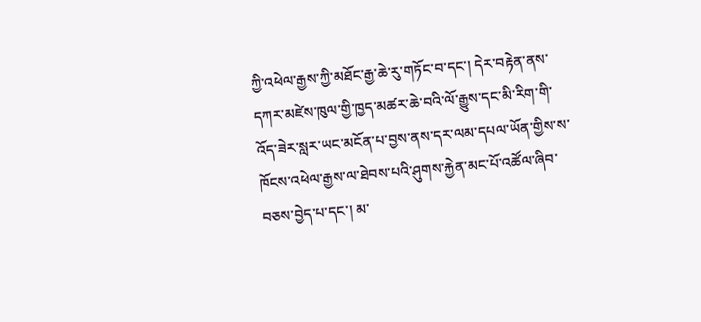ཀྱི་འཕེལ་རྒྱས་ཀྱི་མཐོང་རྒྱ་ཆེ་རུ་གཏོང་བ་དང་། དེར་བརྟེན་ནས་དཀར་མཛེས་ཁུལ་གྱི་ཁྱད་མཚར་ཆེ་བའི་ལོ་རྒྱུས་དང་མི་རིག་གི་འོད་ཟེར་སླར་ཡང་མངོན་པ་བྱས་ནས་དར་ལམ་དཔལ་ཡོན་གྱིས་ས་ཁོངས་འཕེལ་རྒྱས་ལ་ཐེབས་པའི་ཤུགས་རྐྱེན་མང་པོ་འཚོལ་ཞིབ་བཅས་བྱེད་པ་དང་། མ་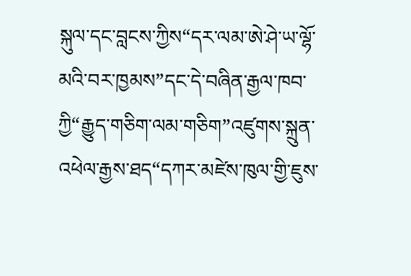སྐུལ་དང་བླངས་ཀྱིས“དར་ལམ་ཨེ་ཤེ་ཡ་ལྷོ་མའི་བར་ཁྱམས”དང་དེ་བཞིན་རྒྱལ་ཁབ་ཀྱི“རྒྱུད་གཅིག་ལམ་གཅིག”འཛུགས་སྐྲུན་འཕེལ་རྒྱས་ཐད“དཀར་མཛེས་ཁུལ་གྱི་ཇུས་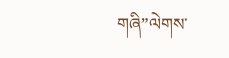གཞི”ལེགས་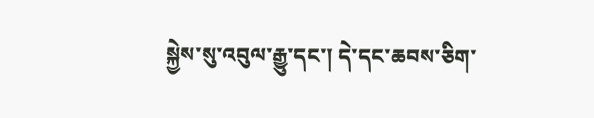སྐྱེས་སུ་འབུལ་རྒྱུ་དང་། དེ་དང་ཆབས་ཅིག་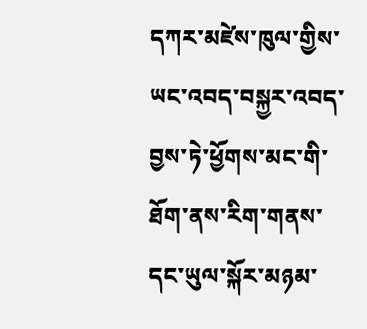དཀར་མཛེས་ཁུལ་གྱིས་ཡང་འབད་བསྐྱར་འབད་བྱས་ཏེ་ཕྱོགས་མང་གི་ཐོག་ནས་རིག་གནས་དང་ཡུལ་སྐོར་མཉམ་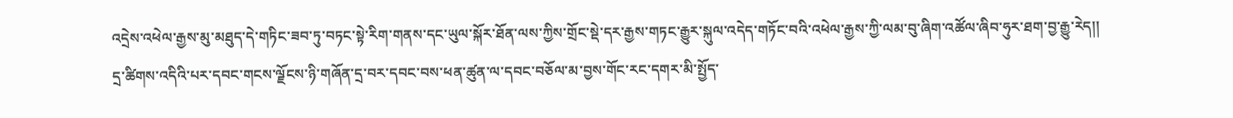འདྲེས་འཕེལ་རྒྱས་མུ་མཐུད་དེ་གཏིང་ཟབ་ཏུ་བཏང་སྟེ་རིག་གནས་དང་ཡུལ་སྐོར་ཐོན་ལས་ཀྱིས་གྲོང་སྡེ་དར་རྒྱས་གཏང་རྒྱུར་སྐུལ་འདེད་གཏོང་བའི་འཕེལ་རྒྱས་ཀྱི་ལམ་བུ་ཞིག་འཚོལ་ཞིབ་ཧུར་ཐག་བྱ་རྒྱུ་རེད།།
དྲ་ཚིགས་འདིའི་པར་དབང་གངས་ལྗོངས་ཉི་གཞོན་དྲ་བར་དབང་བས་ཕན་ཚུན་ལ་དབང་བཅོལ་མ་བྱས་གོང་རང་དགར་མི་སྤྱོད་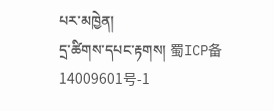པར་མཁྱེན།
དྲ་ཚིགས་དཔང་རྟགས། 蜀ICP备14009601号-1